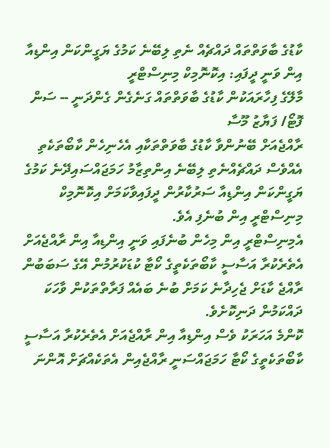ކާޑުގެ ބާވަތްތައް ދައްޗެއް ނެތި ލިބޭނެ ކަމުގެ ޔަގީންކަން އިންޑިއާ އިން ވަނީ ދީފައި: އިކޮނޮމިކް މިނިސްޓްރީ
މާލޭގެ ފިހާރައަކުން ކާޑުގެ ބާވަތްތައް ގަނެގެން ގެންދަނީ -- ސަން ފޮޓޯ/ ފަޔާޒު މޫސާ
ރާއްޖެއަށް ބޭނުންވާ ކާޑުގެ ބާވަތްތަކާއި އެހެނިހެން ކާބޯތަކެތި އެއްވެސް ދައްޗެއްނެތި ލިބޭނެ އިންތިޒާމު ހަމަޖައްސައިދޭނެ ކަމުގެ ޔަގީންކަން އިންޑިއާ ސަރުކާރުން ދީފައިވާކަމަށް އިކޮނޮމިކް މިނިސްޓްރީ އިން ބުނެފި އެވެ.
އެމިނިސްޓްރީ އިން މިހެން ބުނެފައި ވަނީ އިންޑިއާ އިން ރާއްޖެއަށް އެތެރެކުރާ އަސާސީ ކާބޯތަކެތީގެ ކޯޓާ ކުޑަކުރުމުން އޭގެ ސަބަބުން ރާއްޖެ ކާޑަށް ޖެހިދާނެ ކަމަށް ބުނެ ބައެއް ފަރާތްތަކުން ވާހަކަ ދައްކަމުން ދަނިކޮށެވެ.
ކޮންމެ އަހަރަކު ވެސް އިންޑިއާ އިން ރާއްޖެއަށް އެތެރެކުރާ އަސާސީ ކާބޯތަކެތީގެ ކޯޓާ ހަމަޖައްސަނީ ރާއްޖެއިން އެތަކެއްޗަށް އޮންނަ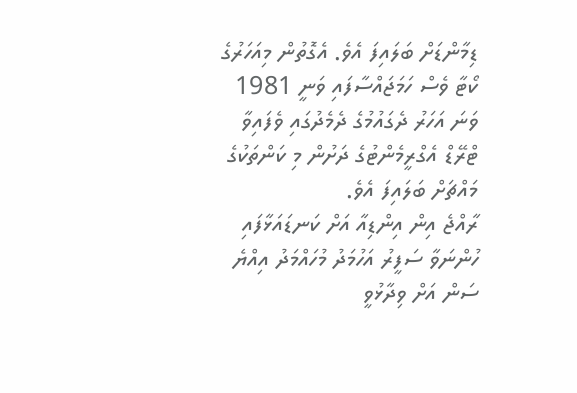ޑިމާންޑަށް ބަލައިފަ އެވެ. އެގޮތުން މިއަހަރުގެ ކޯޓާ ވެސް ހަމަޖައްސާފައި ވަނީ 1981 ވަނަ އަހަރު ދެގައުމުގެ ދެމެދުގައި ވެފައިވާ ޓްރޭޑް އެގްރީމެންޓުގެ ދަށުން މި ކަންތަކުގެ މައްޗަށް ބަލައިފަ އެވެ.
ރާއްޖެ އިން އިންޑިއާ އަށް ކަނޑައަޅާފައި ހުންނަވާ ސަފީރު އަހުމަދު މުހައްމަދު އިއްޔެ ސަން އަށް ވިދާޅުވީ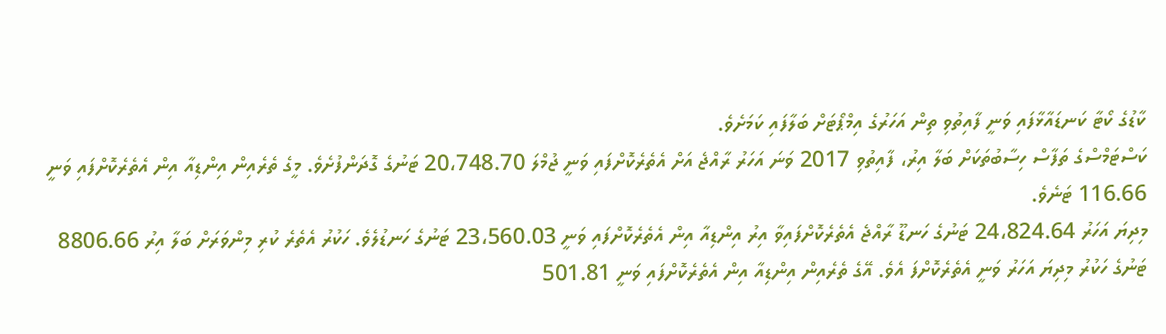ކާޑުގެ ކޯޓާ ކަނޑައާޅާފައި ވަނީ ފާއިތުވި ތިން އަހަރުގެ އިމްޕޯޓަށް ބަލާފައި ކަމަށެވެ.
ކަސްޓަމްސްގެ ތަފާސް ހިސާބުތަކަށް ބަލާ އިރު، ފާއިތުވި 2017 ވަނަ އަހަރު ރާއްޖެ އަށް އެތެރެކޮށްފައި ވަނީ ޖުމްލަ 20،748.70 ޓަނުގެ ގޮދަންފުށެވެ. މީގެ ތެރެއިން އިންޑިއާ އިން އެތެރެކޮށްފައި ވަނީ 116.66 ޓަނެވެ.
މިދިޔަ އަހަރު 24،824.64 ޓަނުގެ ހަނޑޫ ރާއްޖެ އެތެރެކޮށްފައިވާ އިރު އިންޑިއާ އިން އެތެރެކޮށްފައި ވަނީ 23،560.03 ޓަނުގެ ހަނޑުލެވެ. ހަކުރު އެތެރެ ކުރި މިންވަރަށް ބަލާ އިރު 8806.66 ޓަނުގެ ހަކުރު މިދިޔަ އަހަރު ވަނީ އެތެރެކޮށްފަ އެވެ. އޭގެ ތެރެއިން އިންޑިއާ އިން އެތެރެކޮށްފައި ވަނީ 501.81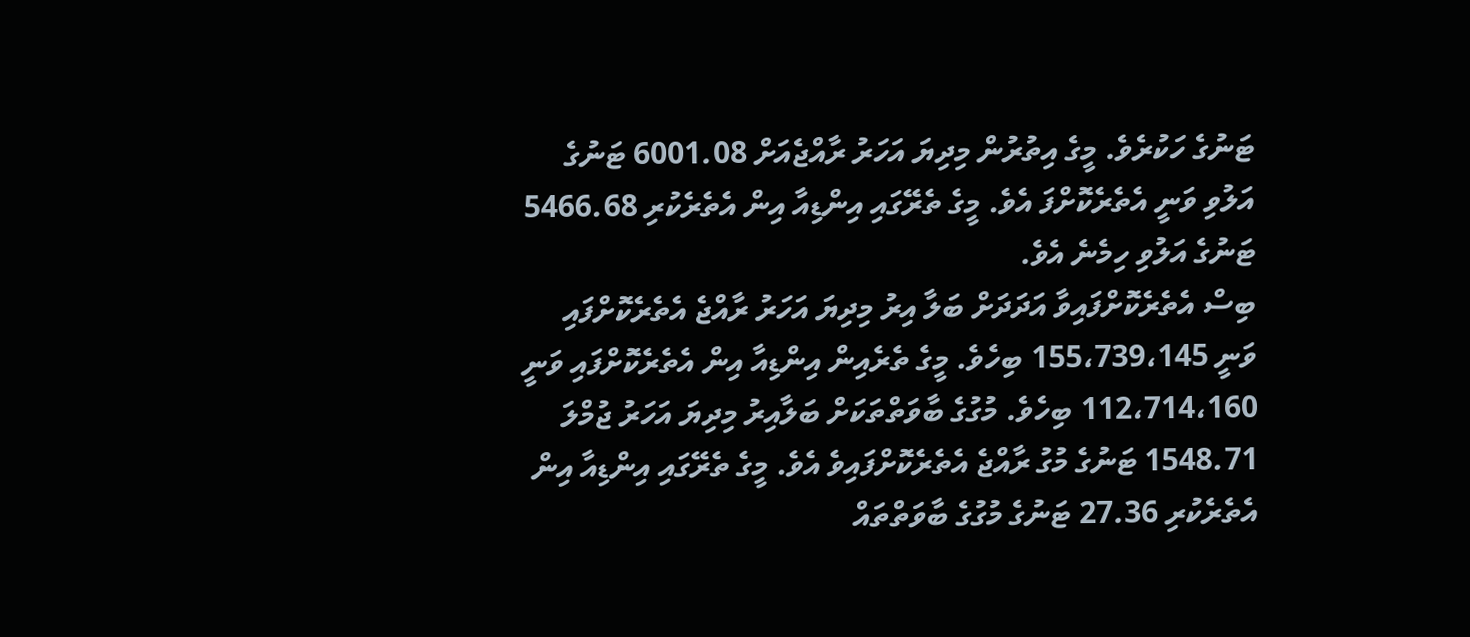ޓަނުގެ ހަކުރެވެ. މީގެ އިތުރުން މިދިޔަ އަހަރު ރާއްޖެއަށް 6001.08 ޓަނުގެ އަލުވި ވަނީ އެތެރެކޮށްފަ އެވެ. މީގެ ތެރޭގައި އިންޑިއާ އިން އެތެރެކުރި 5466.68 ޓަނުގެ އަލުވި ހިމެނެ އެވެ.
ބިސް އެތެރެކޮށްފައިވާ އަދަދަށް ބަލާ އިރު މިދިޔަ އަހަރު ރާއްޖެ އެތެރެކޮށްފައި ވަނީ 155،739،145 ބިހެވެ. މީގެ ތެރެއިން އިންޑިއާ އިން އެތެރެކޮށްފައި ވަނީ 112،714،160 ބިހެވެ. މުގުގެ ބާވަތްތަކަށް ބަލާއިރު މިދިޔަ އަހަރު ޖުމްލަ 1548.71 ޓަނުގެ މުގު ރާއްޖެ އެތެރެކޮށްފައިވެ އެވެ. މީގެ ތެރޭގައި އިންޑިއާ އިން އެތެރެކުރި 27.36 ޓަނުގެ މުގުގެ ބާވަތްތައް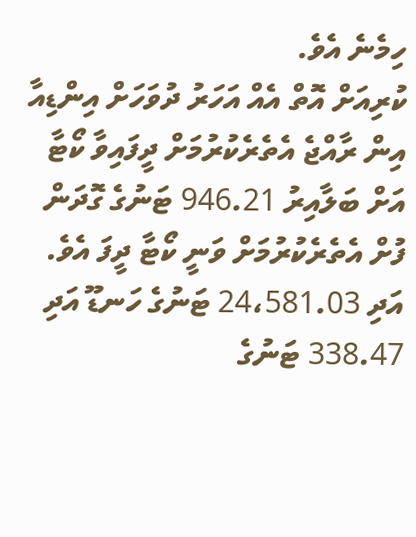ހިމެނެ އެވެ.
ކުރިއަށް އޮތް އެއް އަހަރު ދުވަހަށް އިންޑިއާ އިން ރާއްޖެ އެތެރެކުރުމަށް ދީފައިވާ ކޯޓާ އަށް ބަލާއިރު 946.21 ޓަނުގެ ގޮދަން ފުށް އެތެރެކުރުމަށް ވަނީ ކޯޓާ ދީފަ އެވެ. އަދި 24،581.03 ޓަނުގެ ހަނޑޫ އަދި 338.47 ޓަނުގެ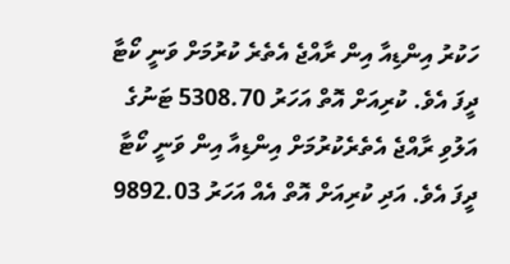ހަކުރު އިންޑިއާ އިން ރާއްޖެ އެތެރެ ކުރުމަށް ވަނީ ކޯޓާ ދީފަ އެވެ. ކުރިއަށް އޮތް އަހަރު 5308.70 ޓަނުގެ އަލުވި ރާއްޖެ އެތެރެކުރުމަށް އިންޑިއާ އިން ވަނީ ކޯޓާ ދީފަ އެވެ. އަދި ކުރިއަށް އޮތް އެއް އަހަރު 9892.03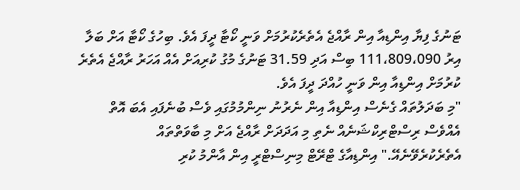ޓަނުގެ ފިޔާ އިންޑިއާ އިން ރާއްޖެ އެތެރެކުރުމަށް ވަނީ ކޯޓާ ދީފަ އެވެ. ބިހުގެ ކޯޓާ އަށް ބަލާ އިރު 111،809،090 ބިސް އަދި 31.59 ޓަނުގެ މުގު ކުރިއަށް އެއް އަހަރު ރާއްޖެ އެތެރެ ކުރުމަށް އިންޑިއާ އިން ވަނީ ހުއްދަ ދީފަ އެވެ.
"މި ބަދަލުތައް ގެނެސް އިންޑިއާ އިން ނެރުނު ނިންމުމުގައި ވެސް ބުނެފައި އެބަ އޮތް އެއްވެސް ރިސްޓްރިކްޝަނެއް ނެތި މި އަދަދަށް ރާއްޖެ އަށް މި ބާވަތްތައް އެތެރެކުރެވޭނެއޭ." އިންޑިއާގެ ޓްރޭޓް މިނިސްޓްރީ އިން އާންމު ކުރި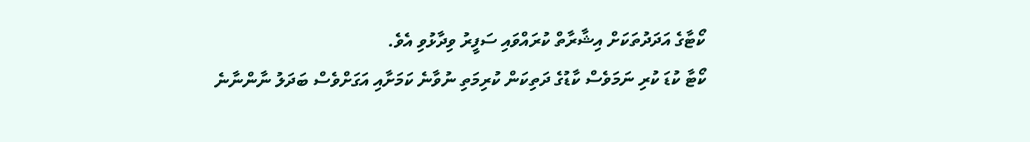ކޯޓާގެ އަދަދުތަކަށް އިޝާރާތް ކުރައްވައި ސަފީރު ވިދާޅުވި އެވެ.
ކޯޓާ ކުޑަ ކުރި ނަމަވެސް ކާޑުގެ ދަތިކަން ކުރިމަތި ނުވާނެ ކަމަށާއި އަގަށްވެސް ބަދަލު ނާންނާނެ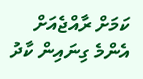ކަމަށް ރާއްޖެއަށް އެންމެ ގިނައިން ކާދު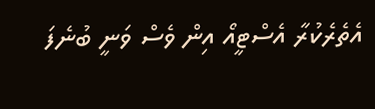އެތެރެކުރާ އެސްޓީއޯ އިން ވެސް ވަނީ ބުނެފަ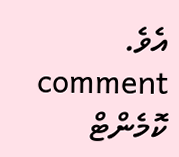އެވެ.
comment ކޮމެންޓް